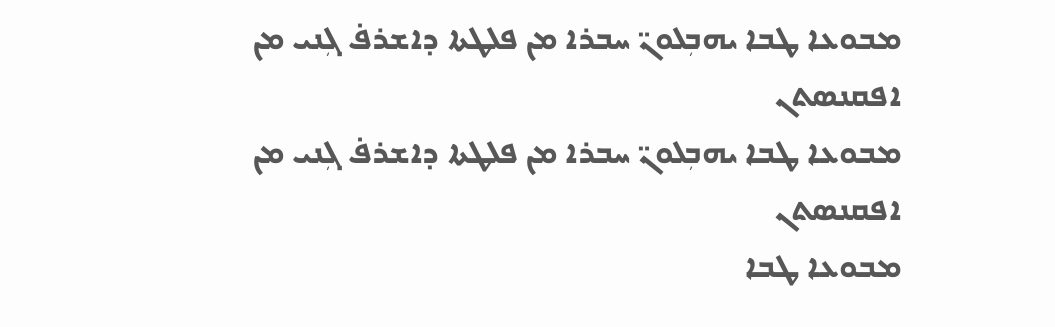ܡܒܘܥܐ ܛܒܐ ܝܗܒܼܠܘܢ̈ ܚܒܪܐ ܡܢ ܦܠܛܬܐ ܕܐܫܪܦ̇ ܓܼܢܝ ܡܢ ܐܦܩܢܣܬܢ
ܡܒܘܥܐ ܛܒܐ ܝܗܒܼܠܘܢ̈ ܚܒܪܐ ܡܢ ܦܠܛܬܐ ܕܐܫܪܦ̇ ܓܼܢܝ ܡܢ ܐܦܩܢܣܬܢ
ܡܒܘܥܐ ܛܒܐ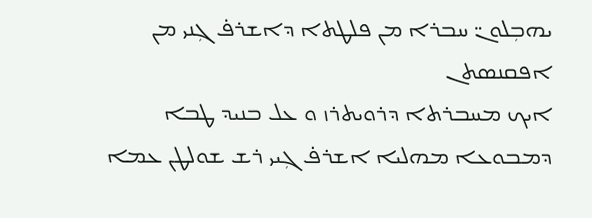ܝܗܒܼܠܘܢ̈ ܚܒܪܐ ܡܢ ܦܠܛܬܐ ܕܐܫܪܦ̇ ܓܼܢܝ ܡܢ ܐܦܩܢܣܬܢ
ܐܝܟ ܡܚܒܪܬܐ ܕܪܘܝܬܪܙ ܘ ܥܠ ܒܢܝܕ ܛܒܐ ܕܡܒܘܥܐ ܡܗܠܝܐ ܐܫܪܦ̇ ܓܼܝܝ ܪܫ ܫܘܠܛܢ ܥܡܐ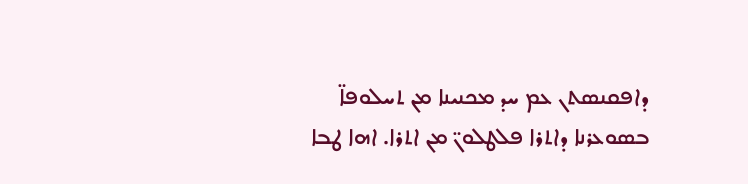ܕܐܦܩܢܣܬܢ ܥܡ ܚܕ ܡܟܢܝܢܐ ܡܢ ܬܚܠܘܦܐ̈ ܒܣܘܥܪܢܐ ܕܐܬܪܐ ܦܠܛܠܘܢ̈ ܡܢ ܐܬܪܐ. ܐܗܐ ܛܒܐ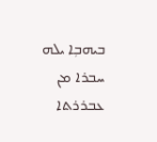ܒܝܗܒܼܐ ܝܠܗ ܚܒܪܐ ܡܢ ܥܒܪܪܬܐ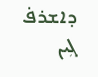ܕܐܫܪܦ̇ ܓܼܝܢ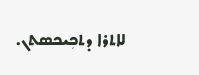ܠܐܬܪܐ ܕܬܟܼܝܟܣܬܢ.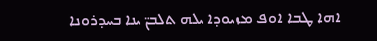ܐܗܐ ܛܒܐ ܐܘܦ ܡܙܝܘܕܐ ܝܠܗ ܬܠܒܢ̈ ܝܢܐ ܒܚܕܪܘܢܐ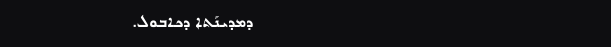ܕܡܕܝܢܰܬܐ ܕܟܐܒܘܠ.